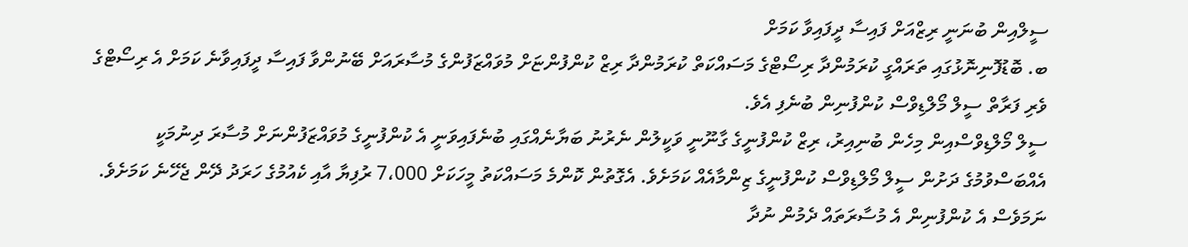ސީލްއިން ބުނަނީ ރިޒްއަށް ފައިސާ ދީފައިވާ ކަމަށް
ބ. ބޮޑުފޮނިނޮޅުގައި ތަރައްގީ ކުރަމުންދާ ރިސޯޓްގެ މަސައްކަތް ކުރަމުންދާ ރިޒް ކުންފުންޏަށް މުވައްޒަފުންގެ މުސާރައަށް ބޭނުންވާ ފައިސާ ދީފައިވާނެ ކަމަށް އެ ރިސޯޓްގެ ވެރި ފަރާތް ސީލް މޯލްޑިވްސް ކުންފުނިން ބުނެފި އެވެ.
ސީލް މޯލްޑިވްސްއިން މިހެން ބުނިއިރު، ރިޒް ކުންފުނީގެ ގާނޫނީ ވަކީލުން ނެރުނު ބަޔާނެއްގައި ބުނެފައިވަނީ އެ ކުންފުނީގެ މުވައްޒަފުންނަށް މުސާރަ ދިނުމަކީ އެއްބަސްވުމުގެ ދަށުން ސީލް މޯލްޑިވްސް ކުންފުނީގެ ޒިންމާއެއް ކަމަށެވެ. އެގޮތުން ކޮންމެ މަސައްކަތު މީހަކަށް 7،000 ރުފިޔާ އާއި ކެއުމުގެ ހަރަދު ދޭން ޖެހޭނެ ކަމަށެވެ. ނަމަވެސް އެ ކުންފުނިން އެ މުސާރަތައް ދެމުން ނުދާ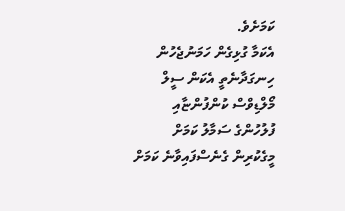ކަމަށެވެ.
އެކަމާ ގުޅިގެން ހަމަނުޖެހުން ހިނގަދާނެތީ އެކަން ސީލް މޯލްޑިވްސް ކުންފުންޏާއި ފުލުހުންގެ ސަމާލު ކަމަށް މީގެކުރިން ގެނެސްފައިވާނެ ކަމަށް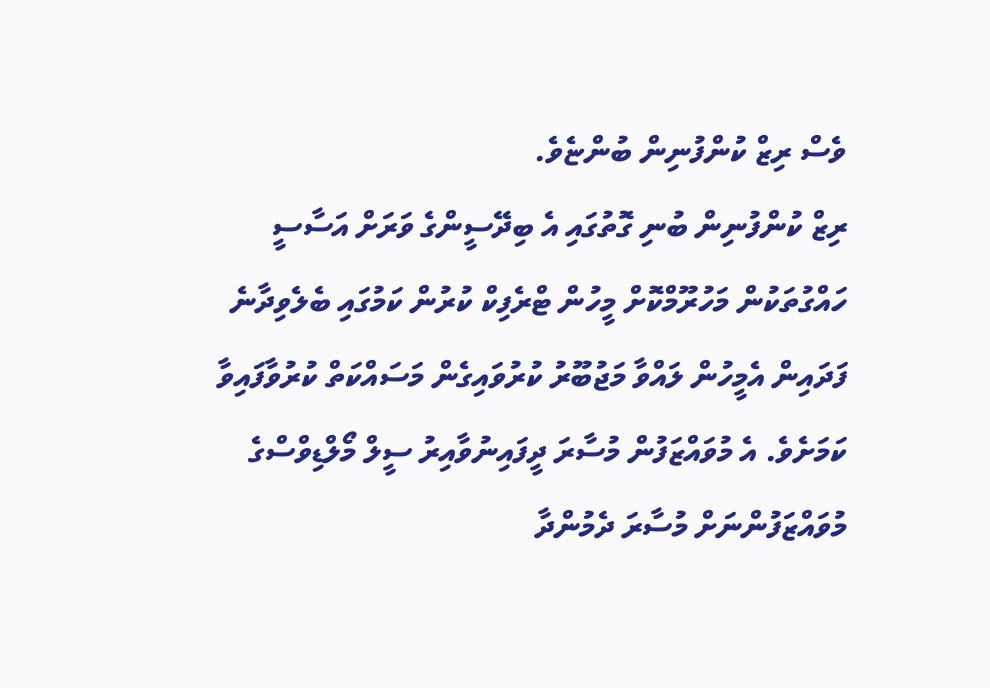ވެސް ރިޒް ކުންފުނިން ބުންޏެވެ.
ރިޒް ކުންފުނިން ބުނި ގޮތުގައި އެ ބިދޭސީންގެ ވަރަށް އަސާސީ ހައްގުތަކުން މަހުރޫމްކޮށް މީހުން ޓްރެފިކް ކުރުން ކަމުގައި ބެލެވިދާނެ ފަދައިން އެމީހުން ލައްވާ މަޖުބޫރު ކުރުވައިގެން މަސައްކަތް ކުރުވާފައިވާ ކަމަށެވެ. އެ މުވައްޒަފުން މުސާރަ ދީފައިނުވާއިރު ސީލް މޯލްޑިވްސްގެ މުވައްޒަފުންނަށް މުސާރަ ދެމުންދާ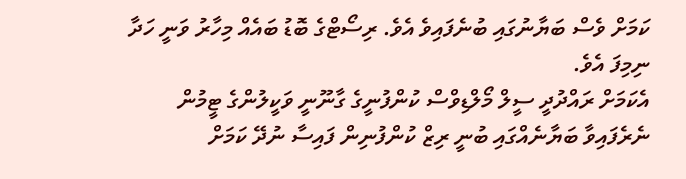ކަމަށް ވެސް ބަޔާނުގައި ބުނެފައިވެ އެވެ. ރިސޯޓްގެ ބޮޑު ބައެއް މިހާރު ވަނީ ހަދާ ނިމިފަ އެވެ.
އެކަމަށް ރައްދުދީ ސީލް މޯލްޑިވްސް ކުންފުނީގެ ގާނޫނީ ވަކީލުންގެ ޓީމުން ނެރެފައިވާ ބަޔާނެއްގައި ބުނީ ރިޒް ކުންފުނިން ފައިސާ ނުދޭ ކަމަށް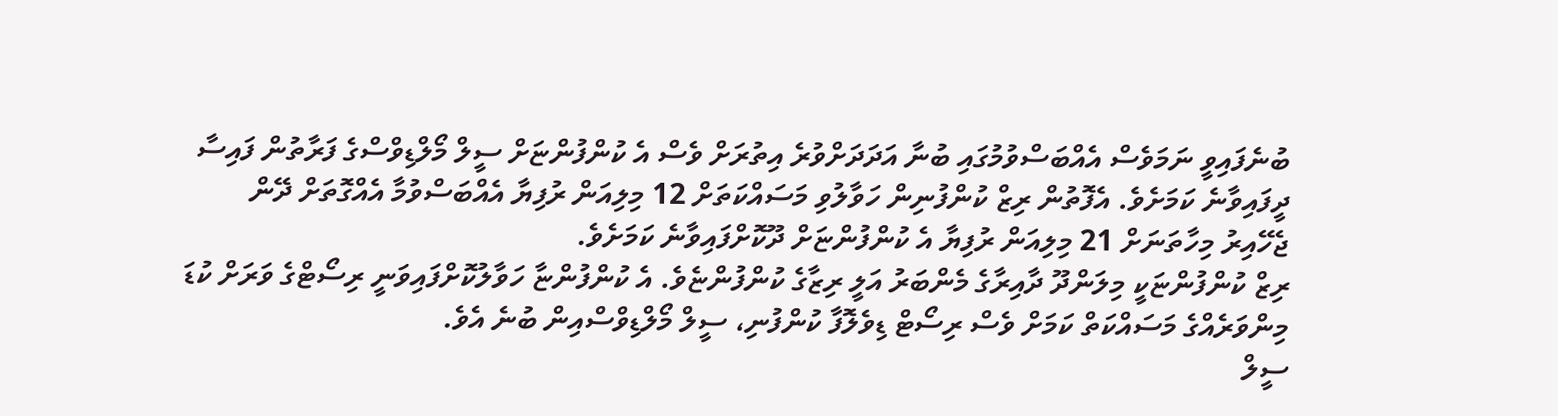ބުނެފައިވީ ނަމަވެސް އެއްބަސްވުމުގައި ބުނާ އަދަދަށްވުރެ އިތުރަށް ވެސް އެ ކުންފުންޏަށް ސީލް މޯލްޑިވްސްގެ ފަރާތުން ފައިސާ ދީފައިވާނެ ކަމަށެވެ. އެފޮތުން ރިޒް ކުންފުނިން ހަވާލުވި މަސައްކަތަށް 12 މިލިއަން ރުފިޔާ އެއްބަސްވުމާ އެއްގޮތަށް ދޭން ޖެހޭއިރު މިހާތަނަށް 21 މިލިއަން ރުފިޔާ އެ ކުންފުންޏަށް ދޫކޮށްފައިވާނެ ކަމަށެވެ.
ރިޒް ކުންފުންޏަކީ މިލަންދޫ ދާއިރާގެ މެންބަރު އަލީ ރިޒާގެ ކުންފުންޏެވެ. އެ ކުންފުންޏާ ހަވާލުކޮށްފައިވަނީ ރިސޯޓްގެ ވަރަށް ކުޑަ މިންވަރެއްގެ މަސައްކަތް ކަމަށް ވެސް ރިސޯޓް ޑިވެލޮފާ ކުންފުނި، ސީލް މޯލްޑިވްސްއިން ބުނެ އެވެ.
ސީލް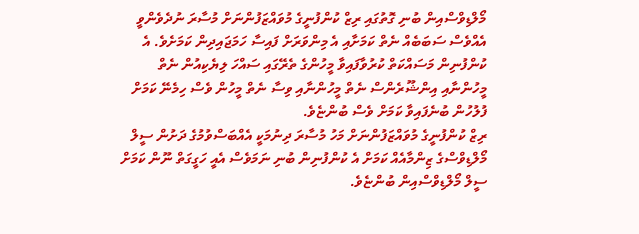މޯލްޑިވްސްއިން ބުނި ގޮތުގައި ރިޒް ކުންފުނީގެ މުވައްޒަފުންނަށް މުސާރަ ނުދެވެންވީ އެއްވެސް ސަބަބެއް ނެތް ކަމަށާއި އެ މިންވަރަށް ފައިސާ ހަމަޖައިދިން ކަމަށެވެ. އެ ކުންފުނިން މަސައްކަތް ކުރުވާފައިވާ މީހުންގެ ތެރޭގައި ސައްހަ ލިޔެކިއުން ނެތް މީހުންނާއި އިންޝޫރެންސް ނެތް މީހުންނާއި ވިސާ ނެތް މީހުން ވެސް ހިމެނޭ ކަމަށް ފުލުހުން ބުނެފައިވާ ކަމަށް ވެސް ބުންޏެވެ.
ރިޒް ކުންފުނީގެ މުވައްޒަފުންނަށް މަހު މުސާރަ ދިނުމަކީ އެއްބަސްވުމުގެ ދަށުން ސީލް މޯލްޑިވްސްގެ ޒިންމާއެއް ކަމަށް އެ ކުންފުނިން ބުނި ނަމަވެސް އެއީ ހަގީގަތް ނޫން ކަމަށް ސީލް މޯލްޑިވްސްއިން ބުންޏެވެ.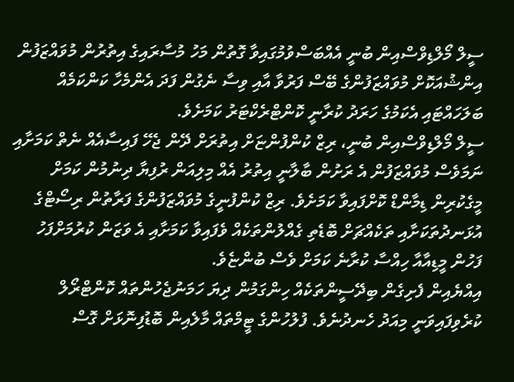ސީލް މޯލްޑިވްސްއިން ބުނީ އެއްބަސްވުމުގައިވާ ގޮތުން މަހު މުސާރައިގެ އިތުރުން މުވައްޒަފުން އިންޝުއަކޮށް މުވައްޒަފުންގެ ބޭސް ފަރުވާ އާއި ވިސާ ނެގުން ފަދަ އެންމެހާ ކަންކަމެއް ބަލަހައްޓައި އެކަމުގެ ހަރަދު ކުރާނީ ކޮންޓްރެކްޓަރު ކަމަށެވެ.
ސީލް މޯލްޑިވްސްއިން ބުނީ، ރިޒް ކުންފުންޏަށް އިތުރަށް ދޭން ޖެހޭ ފައިސާއެއް ނެތް ކަމަށާއި ނަމަވެސް މުވައްޒަފުން އެ ރަށުން ބާލާނީ އިތުރު އެއް މިލިއަން ރުފިޔާ ދިނުމުން ކަމަށް މީގެކުރިން ޑިމާންޑް ކޮށްފައިވާ ކަމަށެވެ. ރިޒް ކުންފުނީގެ މުވައްޒަފުންގެ ފަރާތުން ރިސޯޓްގެ އުޅަނދުތަކަށާއި ތަކެއްޗަށް ބޮޑެތި ގެއްލުންތަކެއް ވެފައިވާ ކަމަށާއި އެ ވަޒަން ކުރުމަށްފަހު ފަހުން މީޑިއާއާ ހިއްސާ ކުރާނެ ކަމަށް ވެސް ބުންޏެވެ.
އިއްޔެއިން ފެށިގެން ބިދޭސީންތަކެއް ހިންގަމުން ދިޔަ ހަމަނުޖެހުންތައް ކޮންޓްރޯލް ކުރެވިފައިވަނީ މިއަދު ހެނދުނެވެ. ފުލުހުންގެ ޓީމްތައް މާލެއިން ބޮޑުފިނޮޅަށް ގޮސް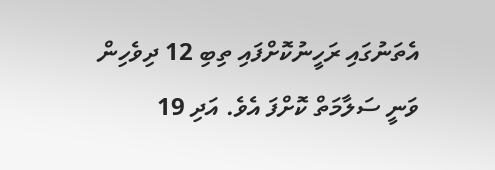އެތަނުގައި ރަހީނުކޮށްފައި ތިބި 12 ދިވެހިން ވަނީ ސަލާމަތް ކޮށްފަ އެވެ. އަދި 19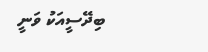ބިދޭސީއަކު ވަނީ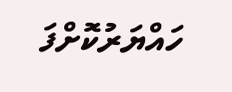ހައްޔަރުކޮށްފަ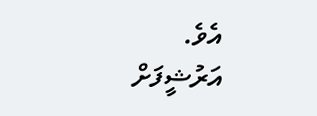އެވެ.
އަރުޝީފަށް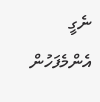ނެގީ
އެންމެފަހުން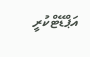އަޕްޑޭޓްކުރީ